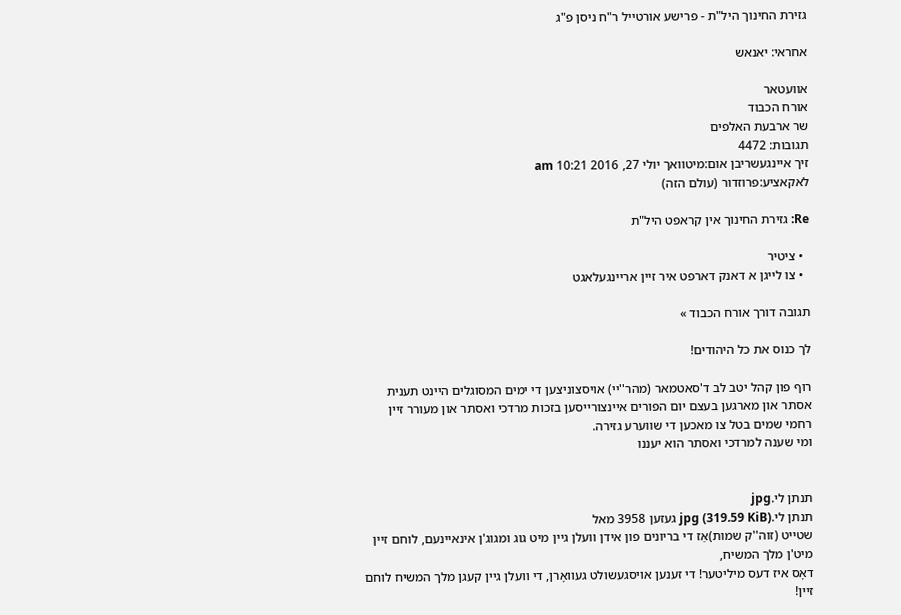גזירת החינוך היל"ת - פרישע אורטייל ר"ח ניסן פ"ג

אחראי: יאנאש

אוועטאר
אורח הכבוד
שר ארבעת האלפים
תגובות: 4472
זיך איינגעשריבן אום:מיטוואך יולי 27, 2016 10:21 am
לאקאציע:פרוזדור (עולם הזה)

Re: גזירת החינוך אין קראפט היל"ת

  • ציטיר
  • צו לייגן א דאנק דארפט איר זיין אריינגעלאגט

תגובה דורך אורח הכבוד »

לך כנוס את כל היהודים!

רוף פון קהל יטב לב ד'סאטמאר (מהר''יי) אויסצוניצען די ימים המסוגלים היינט תענית אסתר און מארגען בעצם יום הפורים איינצורייסען בזכות מרדכי ואסתר און מעורר זיין רחמי שמים בטל צו מאכען די שווערע גזירה.
ומי שענה למרדכי ואסתר הוא יעננו


תנתן לי.jpg
תנתן לי.jpg (319.59 KiB) געזען 3958 מאל
שטייט (זוה''ק שמות)אַּז די בריונים פון אידן וועלן גיין מיט גוג ומגוג'ן אינאיינעם, לוחם זיין מיט'ן מלך המשיח,
דאָס איז דעס מיליטער! די זענען אויסגעשולט געוואָרן, די וועלן גיין קעגן מלך המשיח לוחם זיין!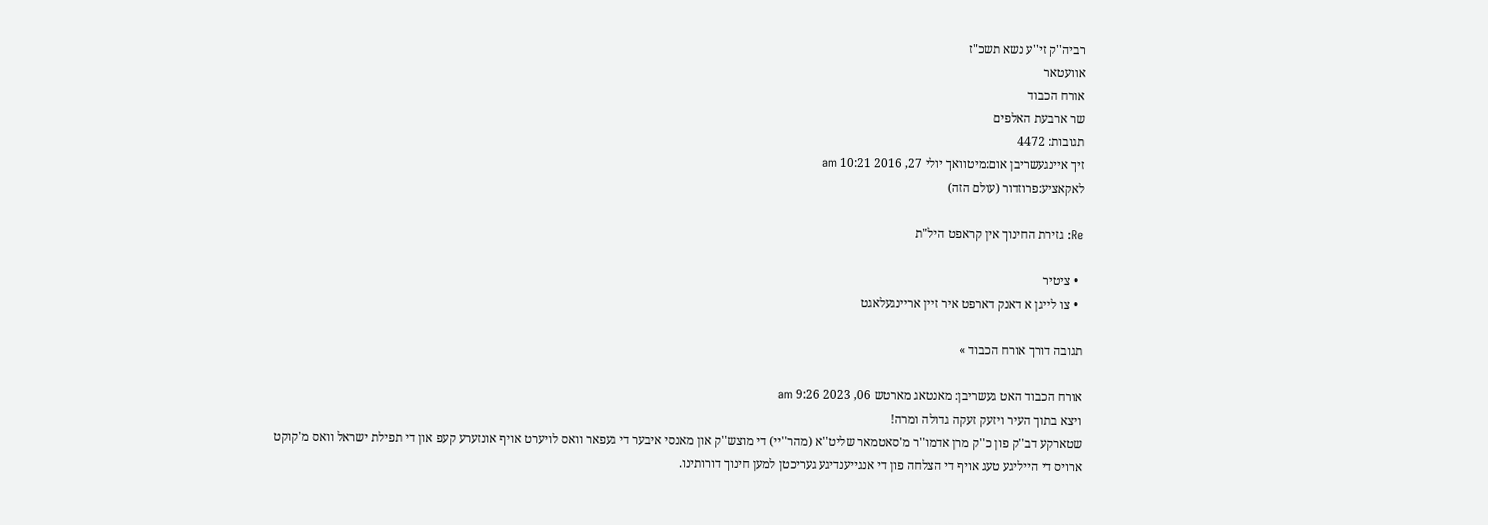רביה''ק זי''ע נשא תשכ"ז
אוועטאר
אורח הכבוד
שר ארבעת האלפים
תגובות: 4472
זיך איינגעשריבן אום:מיטוואך יולי 27, 2016 10:21 am
לאקאציע:פרוזדור (עולם הזה)

Re: גזירת החינוך אין קראפט היל"ת

  • ציטיר
  • צו לייגן א דאנק דארפט איר זיין אריינגעלאגט

תגובה דורך אורח הכבוד »

אורח הכבוד האט געשריבן: מאנטאג מארטש 06, 2023 9:26 am
ויצא בתוך העיר ויזעק זעקה גדולה ומרה!
שטארקע דב''ק פון כ''ק מרן אדמו''ר מ'סאטמאר שליט''א (מהר''יי) די מוצש''ק און מאנסי איבער די געפאר וואס לויערט אויף אונזערע קעפ און די תפילת ישראל וואס מ'קוקט ארויס די הייליגע טעג אויף די הצלחה פון די אנגייענדיגע געריכטן למען חינוך דורותינו.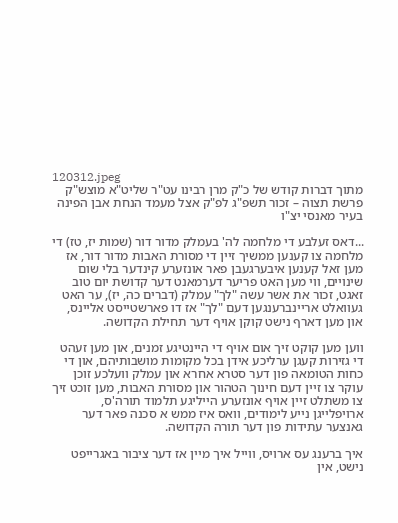120312.jpeg
מתוך דברות קודש של כ"ק מרן רבינו עט"ר שליט"א מוצש"ק פרשת תצוה – זכור תשפ"ג לפ"ק אצל מעמד הנחת אבן הפינה בעיר מאנסי יצ"ו

...דאס זעלבע די מלחמה לה' בעמלק מדור דור (שמות יז, טז) די מלחמה צו קענען ממשיך זיין די מסורת האבות מדור דור, אז מען זאל קענען איבערגעבן פאר אונזערע קינדער בלי שום שינויים, ווי מען האט פריער דערמאנט דער קדושת יום טוב זאגט, זכור את אשר עשה "לך" עמלק (דברים כה, יז), ער האט געוואלט אריינברענגען דעם "לך" אז דו פארשטייסט אליינס, און מען דארף נישט קוקן אויף דער תחילת הקדושה.

ווען מען קוקט זיך אום אויף די היינטיגע זמנים, און מען זעהט די גזירות קעגן ערליכע אידן בכל מקומות מושבותיהם, און די כחות הטומאה פון דער סטרא אחרא און עמלק וועלכע זוכן עוקר צו זיין דעם חינוך הטהור און מסורת האבות, מען זוכט זיך צו משתלט זיין אויף אונזערע הייליגע תלמוד תורה'ס, ארויפלייגן נייע לימודים, וואס איז ממש א סכנה פאר דער גאנצער עתידות פון דער תורה הקדושה.

איך ברענג עס ארויס, ווייל איך מיין אז דער ציבור באגרייפט נישט, אין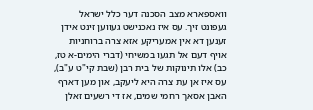וואספארא מצב הסכנה דער כלל ישראל געפונט זיך. עס איז נאכנישט געווען זינט אידן זענען דא אין אמעריקע אזא צרה ברוחניות אויף דעם אל תגעו במשיחי (דברי הימים-א טז, כב) אלו תינוקות של בית רבן (שבת קי"ט ע"ב), עס איז אן עת צרה היא ליעקב, און מען דארף האבן אסאך רחמי שמים, אז די רשעים זאלן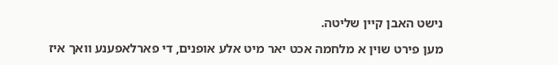נישט האבן קיין שליטה.

מען פירט שוין א מלחמה אכט יאר מיט אלע אופנים, די פארלאפענע וואך איז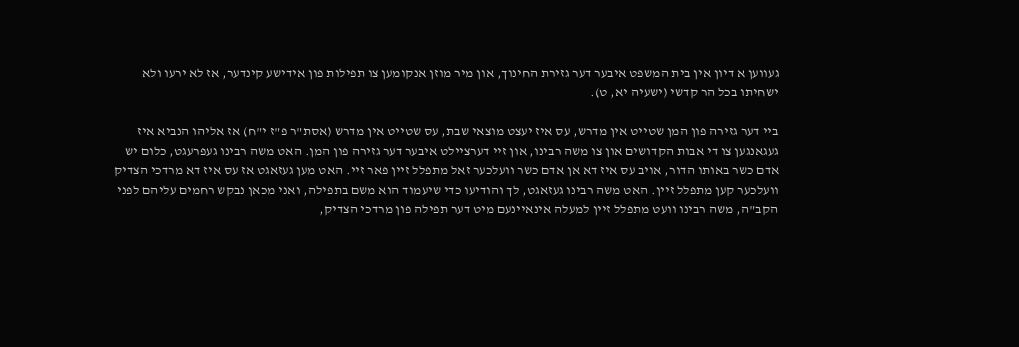געווען א דיון אין בית המשפט איבער דער גזירת החינוך, און מיר מוזן אנקומען צו תפילות פון אידישע קינדער, אז לא ירעו ולא ישחיתו בכל הר קדשי (ישעיה יא, ט).

ביי דער גזירה פון המן שטייט אין מדרש, עס איז יעצט מוצאי שבת, עס שטייט אין מדרש (אסת"ר פ"ז י"ח) אז אליהו הנביא איז געגאנגען צו די אבות הקדושים און צו משה רבינו, און זיי דערציילט איבער דער גזירה פון המן. האט משה רבינו געפרעגט, כלום יש אדם כשר באותו הדור, אויב עס איז דא אן אדם כשר וועלכער זאל מתפלל זיין פאר זיי. האט מען געזאגט אז עס איז דא מרדכי הצדיק וועלכער קען מתפלל זיין. האט משה רבינו געזאגט, לך והודיעו כדי שיעמוד הוא משם בתפילה, ואני מכאן נבקש רחמים עליהם לפני הקב"ה, משה רבינו וועט מתפלל זיין למעלה אינאיינעם מיט דער תפילה פון מרדכי הצדיק,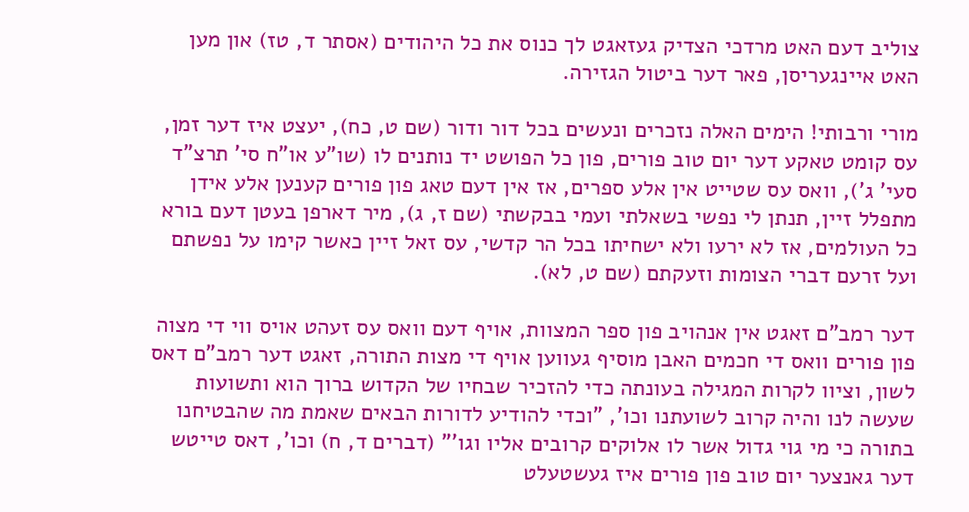צוליב דעם האט מרדכי הצדיק געזאגט לך כנוס את כל היהודים (אסתר ד, טז) און מען האט איינגעריסן, פאר דער ביטול הגזירה.

מורי ורבותי! הימים האלה נזכרים ונעשים בכל דור ודור (שם ט, כח), יעצט איז דער זמן, עס קומט טאקע דער יום טוב פורים, פון כל הפושט יד נותנים לו (שו"ע או"ח סי' תרצ"ד סעי' ג'), וואס עס שטייט אין אלע ספרים, אז אין דעם טאג פון פורים קענען אלע אידן מתפלל זיין, תנתן לי נפשי בשאלתי ועמי בבקשתי (שם ז, ג), מיר דארפן בעטן דעם בורא כל העולמים, אז לא ירעו ולא ישחיתו בכל הר קדשי, עס זאל זיין כאשר קימו על נפשתם ועל זרעם דברי הצומות וזעקתם (שם ט, לא).

דער רמב"ם זאגט אין אנהויב פון ספר המצוות, אויף דעם וואס עס זעהט אויס ווי די מצוה פון פורים וואס די חכמים האבן מוסיף געווען אויף די מצות התורה, זאגט דער רמב"ם דאס לשון, וציוו לקרות המגילה בעונתה כדי להזכיר שבחיו של הקדוש ברוך הוא ותשועות שעשה לנו והיה קרוב לשועתנו וכו', "וכדי להודיע לדורות הבאים שאמת מה שהבטיחנו בתורה כי מי גוי גדול אשר לו אלוקים קרובים אליו וגו'" (דברים ד, ח) וכו', דאס טייטש דער גאנצער יום טוב פון פורים איז געשטעלט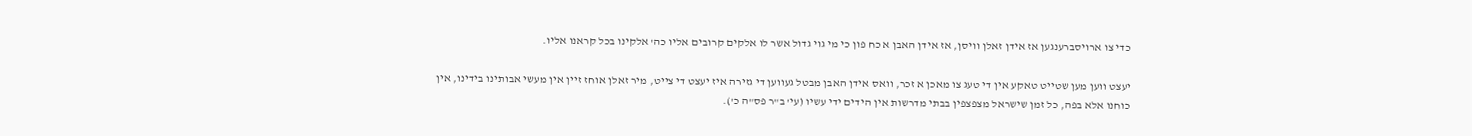כדי צו ארויסברענגען אז אידן זאלן וויסן, אז אידן האבן א כח פון כי מי גוי גדול אשר לו אלקים קרובים אליו כה' אלקינו בכל קראנו אליו.

יעצט ווען מען שטייט טאקע אין די טעג צו מאכן א זכר, וואס אידן האבן מבטל געווען די גזירה איז יעצט די צייט, מיר זאלן אוחז זיין אין מעשי אבותינו בידינו, אין כוחנו אלא בפה, כל זמן שישראל מצפצפין בבתי מדרשות אין הידים ידי עשיו (עי' ב"ר פס"ה כ').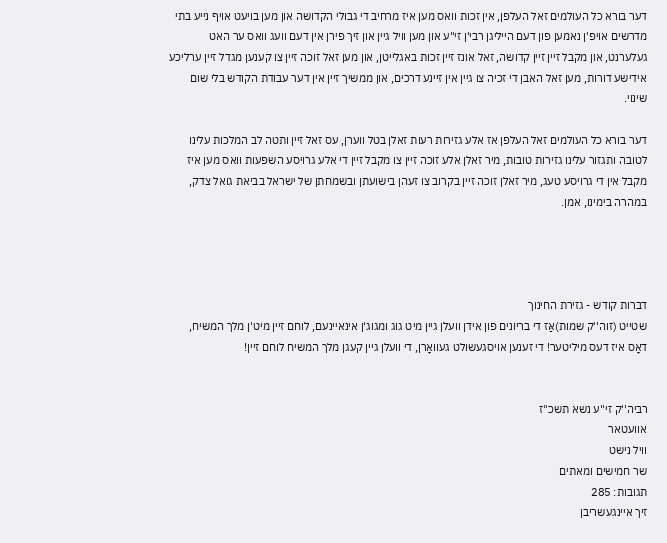דער בורא כל העולמים זאל העלפן, אין זכות וואס מען איז מרחיב די גבולי הקדושה און מען בויעט אויף נייע בתי מדרשים אויפ'ן נאמען פון דעם הייליגן רבי'ן זי"ע און מען וויל גיין און זיך פירן אין דעם וועג וואס ער האט געלערנט, און מקבל זיין זיין קדושה, זאל אונז זיין זכות באגלייטן, און מען זאל זוכה זיין צו קענען מגדל זיין ערליכע אידישע דורות, מען זאל האבן די זכיה צו גיין אין זיינע דרכים, און ממשיך זיין אין דער עבודת הקודש בלי שום שינוי.

דער בורא כל העולמים זאל העלפן אז אלע גזירות רעות זאלן בטל ווערן, עס זאל זיין ותטה לב המלכות עלינו לטובה ותגזור עלינו גזירות טובות, מיר זאלן אלע זוכה זיין צו מקבל זיין די אלע גרויסע השפעות וואס מען איז מקבל אין די גרויסע טעג, מיר זאלן זוכה זיין בקרוב צו זעהן בישועתן ובשמחתן של ישראל בביאת גואל צדק, במהרה בימינו, אמן.




דברות קודש - גזירת החינוך
שטייט (זוה''ק שמות)אַּז די בריונים פון אידן וועלן גיין מיט גוג ומגוג'ן אינאיינעם, לוחם זיין מיט'ן מלך המשיח,
דאָס איז דעס מיליטער! די זענען אויסגעשולט געוואָרן, די וועלן גיין קעגן מלך המשיח לוחם זיין!


רביה''ק זי''ע נשא תשכ"ז
אוועטאר
וויל נישט
שר חמישים ומאתים
תגובות: 285
זיך איינגעשריבן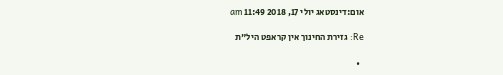אום:דינסטאג יולי 17, 2018 11:49 am

Re: גזירת החינוך אין קראפט היל"ת

  •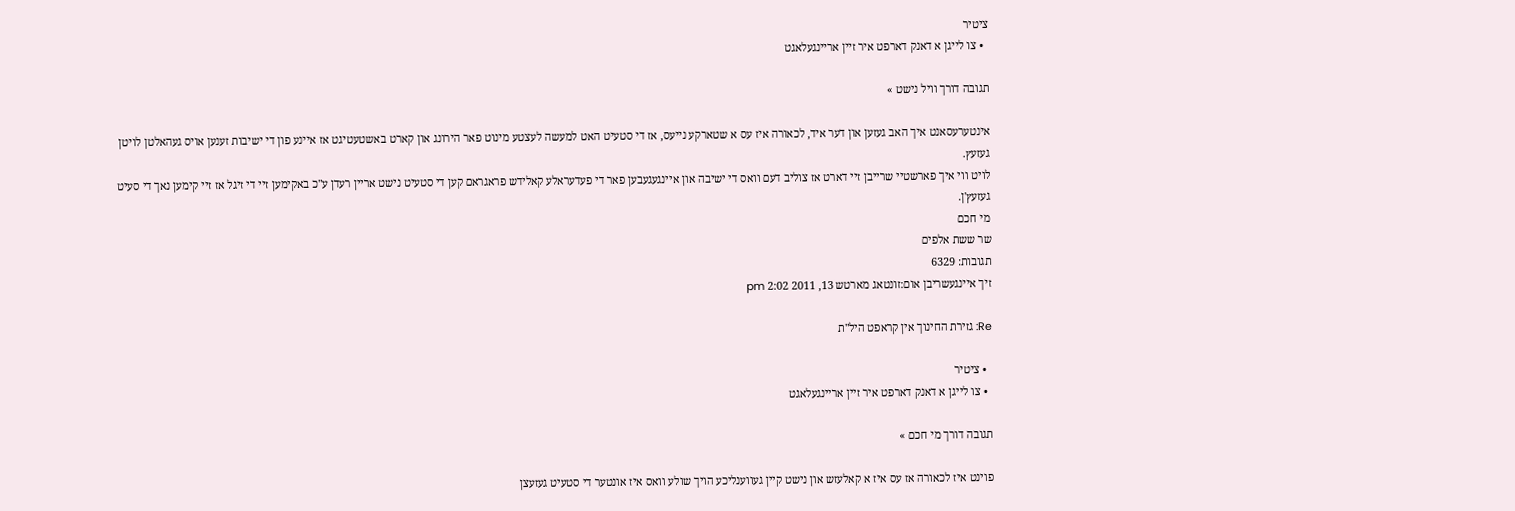ציטיר
  • צו לייגן א דאנק דארפט איר זיין אריינגעלאגט

תגובה דורך וויל נישט »

אינטערעסאנט איך האב געזען און דער איד, לכאורה איז עס א שטארקע נייעס, אז די סטעיט האט למעשה לעצטע מינוט פאר הירונג און קארט באשטעטיגט אז איינע פון די ישיבות זענען אויס געהאלטן לויטן געזעץ.
לויט ווי איך פארשטיי שרייבן זיי דארט אז צוליב דעם וואס די ישיבה און איינגעגעבען פאר די פעדעראלע קאלידש פראגראם קען די סטעיט נישט אריין רעדן ע"כ באקימען זיי די זיגל אז זיי קימען נאך די סעיט געזעץ'ן.
מי חכם
שר ששת אלפים
תגובות: 6329
זיך איינגעשריבן אום:זונטאג מארטש 13, 2011 2:02 pm

Re: גזירת החינוך אין קראפט היל"ת

  • ציטיר
  • צו לייגן א דאנק דארפט איר זיין אריינגעלאגט

תגובה דורך מי חכם »

פוינט איז לכאורה אז עס איז א קאלעזש און נישט קיין געווענליכע הויך שולע וואס איז אונטער די סטעיט געזעצן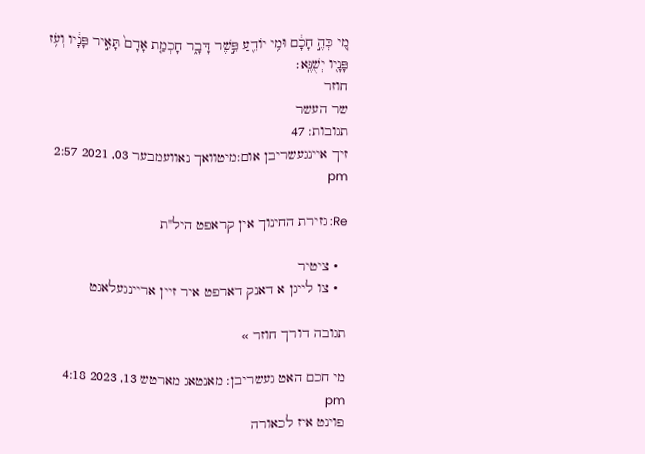מִ֚י כְּהֶ֣ חָכָ֔ם וּמִ֥י יוֹדֵ֖עַ פֵּ֣שֶׁר דָּבָ֑ר חָכְמַ֤ת אָדָם֙ תָּאִ֣יר פָּנָ֔יו וְעֹ֥ז פָּנָ֖יו יְשֻׁנֶּֽא׃
חוזר
שר העשר
תגובות: 47
זיך איינגעשריבן אום:מיטוואך נאוועמבער 03, 2021 2:57 pm

Re: גזירת החינוך אין קראפט היל"ת

  • ציטיר
  • צו לייגן א דאנק דארפט איר זיין אריינגעלאגט

תגובה דורך חוזר »

מי חכם האט געשריבן: מאנטאג מארטש 13, 2023 4:18 pm
פוינט איז לכאורה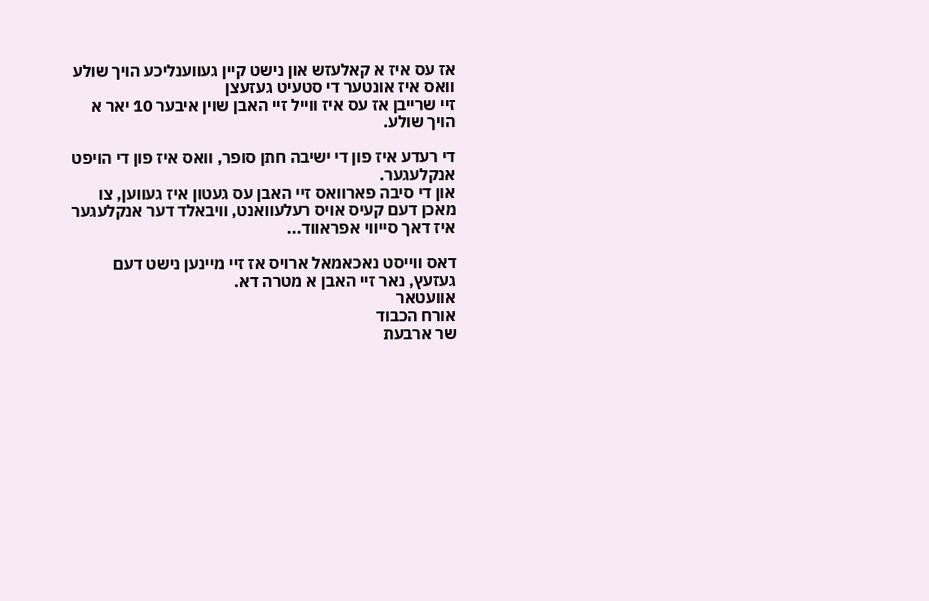אז עס איז א קאלעזש און נישט קיין געווענליכע הויך שולע וואס איז אונטער די סטעיט געזעצן
זיי שרייבן אז עס איז ווייל זיי האבן שוין איבער 10 יאר א הויך שולע.

די רעדע איז פון די ישיבה חתן סופר, וואס איז פון די הויפט אנקלעגער.
און די סיבה פארוואס זיי האבן עס געטון איז געווען, צו מאכן דעם קעיס אויס רעלעוואנט, וויבאלד דער אנקלעגער איז דאך סייווי אפראווד...

דאס ווייסט נאכאמאל ארויס אז זיי מיינען נישט דעם געזעץ, נאר זיי האבן א מטרה דא.
אוועטאר
אורח הכבוד
שר ארבעת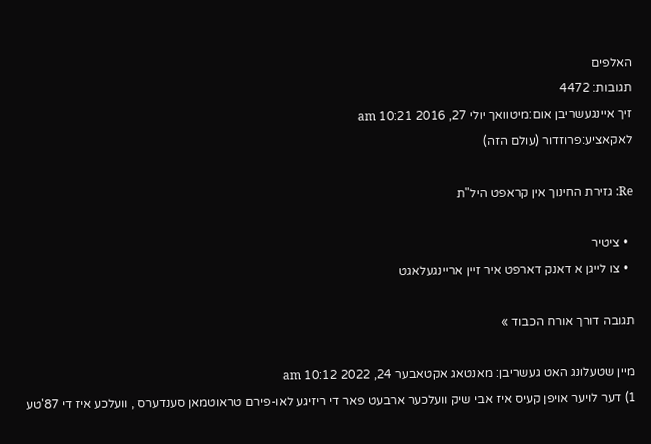האלפים
תגובות: 4472
זיך איינגעשריבן אום:מיטוואך יולי 27, 2016 10:21 am
לאקאציע:פרוזדור (עולם הזה)

Re: גזירת החינוך אין קראפט היל"ת

  • ציטיר
  • צו לייגן א דאנק דארפט איר זיין אריינגעלאגט

תגובה דורך אורח הכבוד »

מיין שטעלונג האט געשריבן: מאנטאג אקטאבער 24, 2022 10:12 am
1) דער לויער אויפן קעיס איז אבי שיק וועלכער ארבעט פאר די ריזיגע לאו-פירם טראוטמאן סענדערס , וועלכע איז די 87'טע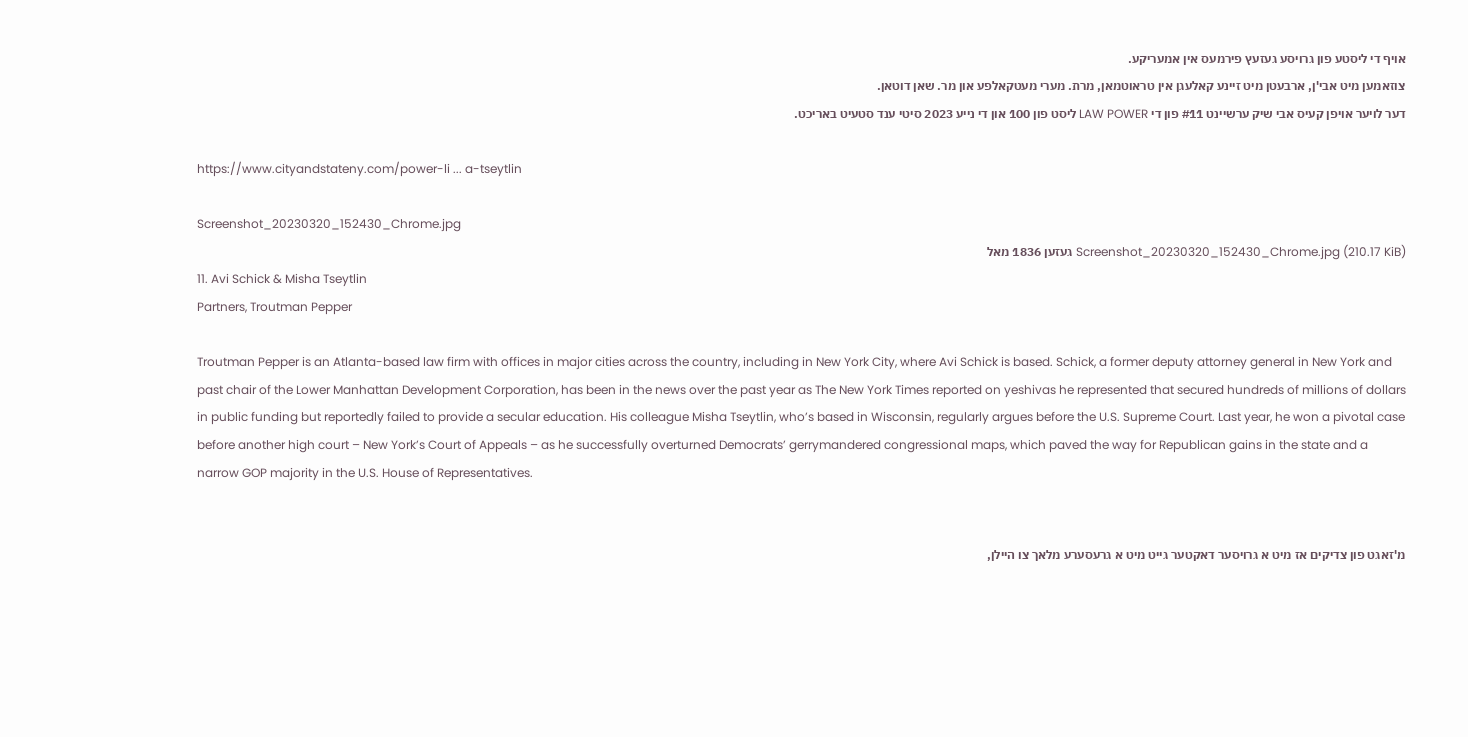אויף די ליסטע פון גרויסע געזעץ פירמעס אין אמעריקע.
צוזאמען מיט אבי'ן, ארבעטן מיט זיינע קאלעגן אין טראוטמאן, מרת. מערי מעטקאלפע און מר. שאן דוטאן.
דער לויער אויפן קעיס אבי שיק ערשיינט #11 פון די LAW POWER ליסט פון 100 און די נייע 2023 סיטי ענד סטעיט באריכט.

https://www.cityandstateny.com/power-li ... a-tseytlin

Screenshot_20230320_152430_Chrome.jpg
Screenshot_20230320_152430_Chrome.jpg (210.17 KiB) געזען 1836 מאל
11. Avi Schick & Misha Tseytlin
Partners, Troutman Pepper

Troutman Pepper is an Atlanta-based law firm with offices in major cities across the country, including in New York City, where Avi Schick is based. Schick, a former deputy attorney general in New York and past chair of the Lower Manhattan Development Corporation, has been in the news over the past year as The New York Times reported on yeshivas he represented that secured hundreds of millions of dollars in public funding but reportedly failed to provide a secular education. His colleague Misha Tseytlin, who’s based in Wisconsin, regularly argues before the U.S. Supreme Court. Last year, he won a pivotal case before another high court – New York’s Court of Appeals – as he successfully overturned Democrats’ gerrymandered congressional maps, which paved the way for Republican gains in the state and a narrow GOP majority in the U.S. House of Representatives.


מ'זאגט פון צדיקים אז מיט א גרויסער דאקטער גייט מיט א גרעסערע מלאך צו היילן,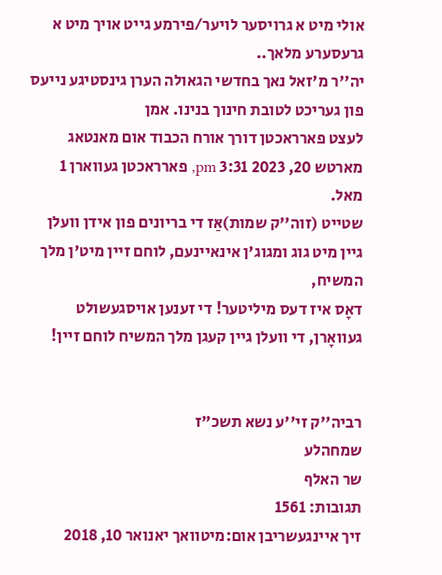אולי מיט א גרויסער לויער/פירמע גייט אויך מיט א גרעסערע מלאך..
יה''ר מ'זאל נאך בחדשי הגאולה הערן גינסטיגע נייעס פון געריכט לטובת חינוך בנינו. אמן
לעצט פארראכטן דורך אורח הכבוד אום מאנטאג מארטש 20, 2023 3:31 pm, פארראכטן געווארן 1 מאל.
שטייט (זוה''ק שמות)אַּז די בריונים פון אידן וועלן גיין מיט גוג ומגוג'ן אינאיינעם, לוחם זיין מיט'ן מלך המשיח,
דאָס איז דעס מיליטער! די זענען אויסגעשולט געוואָרן, די וועלן גיין קעגן מלך המשיח לוחם זיין!


רביה''ק זי''ע נשא תשכ"ז
שמחהלע
שר האלף
תגובות: 1561
זיך איינגעשריבן אום:מיטוואך יאנואר 10, 2018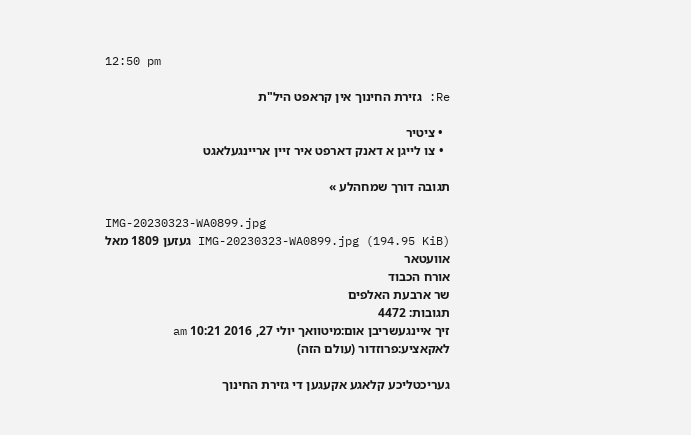12:50 pm

Re: גזירת החינוך אין קראפט היל"ת

  • ציטיר
  • צו לייגן א דאנק דארפט איר זיין אריינגעלאגט

תגובה דורך שמחהלע »

IMG-20230323-WA0899.jpg
IMG-20230323-WA0899.jpg (194.95 KiB) געזען 1809 מאל
אוועטאר
אורח הכבוד
שר ארבעת האלפים
תגובות: 4472
זיך איינגעשריבן אום:מיטוואך יולי 27, 2016 10:21 am
לאקאציע:פרוזדור (עולם הזה)

געריכטליכע קלאגע אקעגען די גזירת החינוך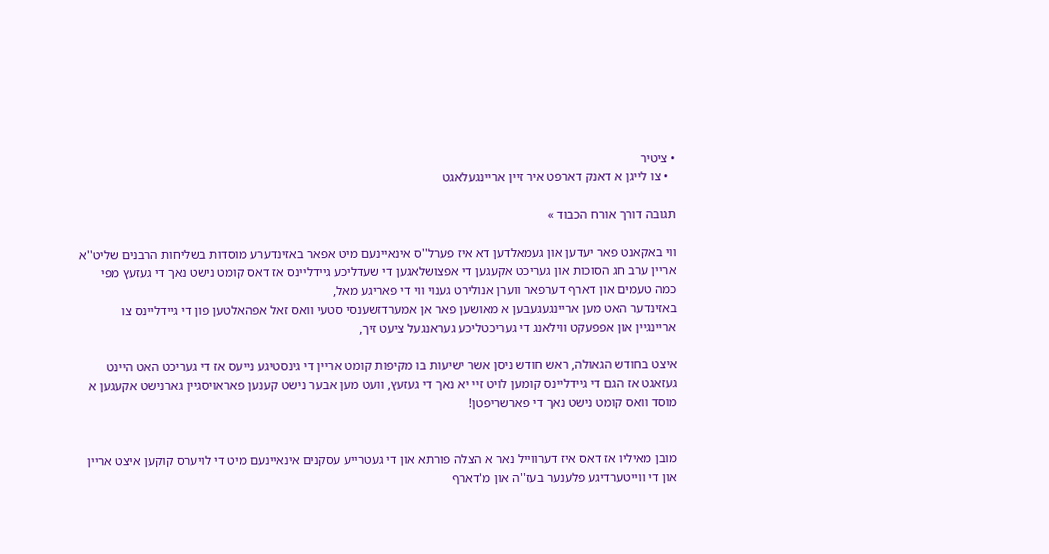• ציטיר
  • צו לייגן א דאנק דארפט איר זיין אריינגעלאגט

תגובה דורך אורח הכבוד »

ווי באקאנט פאר יעדען און געמאלדען דא איז פערל''ס אינאיינעם מיט אפאר באזינדערע מוסדות בשליחות הרבנים שליט''א אריין ערב חג הסוכות און געריכט אקעגען די אפצושלאגען די שעדליכע גיידליינס אז דאס קומט נישט נאך די געזעץ מפי כמה טעמים און דארף דערפאר ווערן אנולירט גענוי ווי די פאריגע מאל,
באזינדער האט מען אריינגעגעבען א מאושען פאר אן אמערדזשענסי סטעי וואס זאל אפהאלטען פון די גיידליינס צו אריינגיין און אפפעקט ווילאנג די געריכטליכע געראנגעל ציעט זיך,

איצט בחודש הגאולה, ראש חודש ניסן אשר ישיעות בו מקיפות קומט אריין די גינסטיגע נייעס אז די געריכט האט היינט געזאגט אז הגם די גיידליינס קומען לויט זיי יא נאך די געזעץ, וועט מען אבער נישט קענען פאראויסגיין גארנישט אקעגען א מוסד וואס קומט נישט נאך די פארשריפטן!


מובן מאיליו אז דאס איז דערווייל נאר א הצלה פורתא און די געטרייע עסקנים אינאיינעם מיט די לויערס קוקען איצט אריין און די ווייטערדיגע פלענער בעז''ה און מ'דארף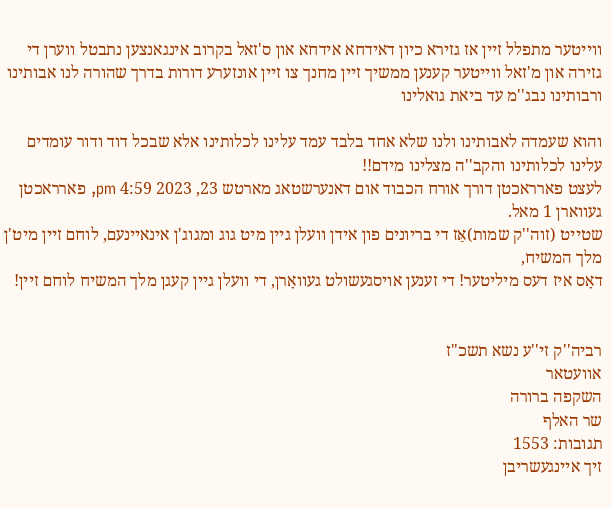ווייטער מתפלל זיין אז גזירא כיון דאידחא אידחא און ס'זאל בקרוב אינגאנצען נתבטל ווערן די גזירה און מ'זאל ווייטער קענען ממשיך זיין מחנך צו זיין אונזערע דורות בדרך שהורה לנו אבותינו ורבותינו נבג''מ עד ביאת גואלינו

והוא שעמדה לאבותינו ולנו שלא אחד בלבד עמד עלינו לכלותינו אלא שבכל דוד ודור עומדים עלינו לכלותינו והקב''ה מצלינו מידם!!
לעצט פארראכטן דורך אורח הכבוד אום דאנערשטאג מארטש 23, 2023 4:59 pm, פארראכטן געווארן 1 מאל.
שטייט (זוה''ק שמות)אַּז די בריונים פון אידן וועלן גיין מיט גוג ומגוג'ן אינאיינעם, לוחם זיין מיט'ן מלך המשיח,
דאָס איז דעס מיליטער! די זענען אויסגעשולט געוואָרן, די וועלן גיין קעגן מלך המשיח לוחם זיין!


רביה''ק זי''ע נשא תשכ"ז
אוועטאר
השקפה ברורה
שר האלף
תגובות: 1553
זיך איינגעשריבן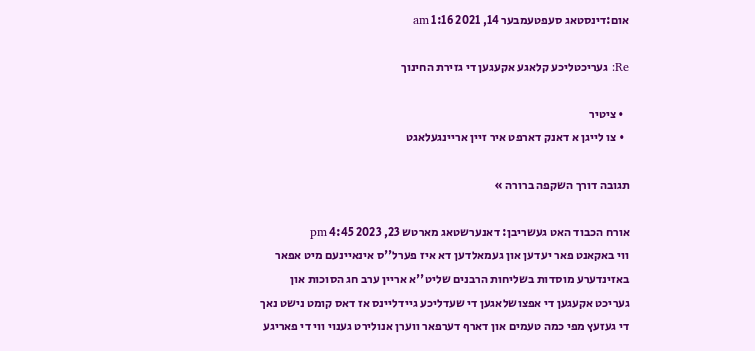אום:דינסטאג סעפטעמבער 14, 2021 1:16 am

Re: געריכטליכע קלאגע אקעגען די גזירת החינוך

  • ציטיר
  • צו לייגן א דאנק דארפט איר זיין אריינגעלאגט

תגובה דורך השקפה ברורה »

אורח הכבוד האט געשריבן: דאנערשטאג מארטש 23, 2023 4:45 pm
ווי באקאנט פאר יעדען און געמאלדען דא איז פערל''ס אינאיינעם מיט אפאר באזינדערע מוסדות בשליחות הרבנים שליט''א אריין ערב חג הסוכות און געריכט אקעגען די אפצושלאגען די שעדליכע גיידליינס אז דאס קומט נישט נאך די געזעץ מפי כמה טעמים און דארף דערפאר ווערן אנולירט גענוי ווי די פאריגע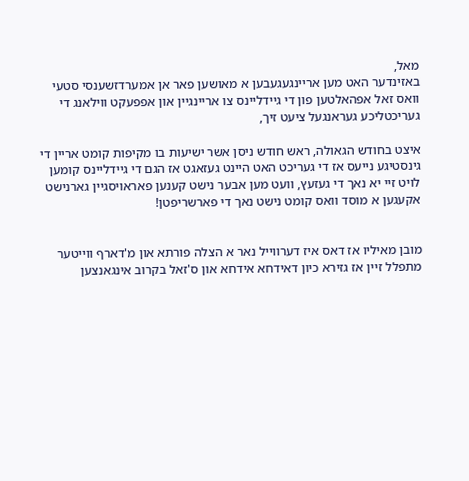מאל,
באזינדער האט מען אריינגעגעבען א מאושען פאר אן אמערדזשענסי סטעי וואס זאל אפהאלטען פון די גיידליינס צו אריינגיין און אפפעקט ווילאנג די געריכטליכע געראנגעל ציעט זיך,

איצט בחודש הגאולה, ראש חודש ניסן אשר ישיעות בו מקיפות קומט אריין די גינסטיגע נייעס אז די געריכט האט היינט געזאגט אז הגם די גיידליינס קומען לויט זיי יא נאך די געזעץ, וועט מען אבער נישט קענען פאראויסגיין גארנישט אקעגען א מוסד וואס קומט נישט נאך די פארשריפטן!


מובן מאיליו אז דאס איז דערווייל נאר א הצלה פורתא און מ'דארף ווייטער מתפלל זיין אז גזירא כיון דאידחא אידחא און ס'זאל בקרוב אינגאנצען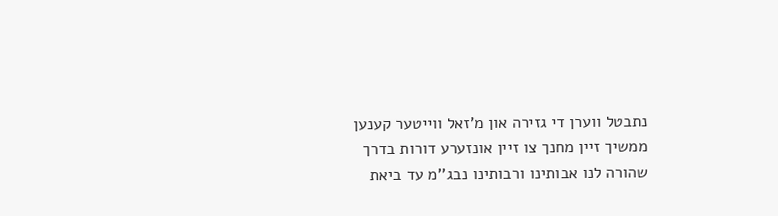נתבטל ווערן די גזירה און מ'זאל ווייטער קענען ממשיך זיין מחנך צו זיין אונזערע דורות בדרך שהורה לנו אבותינו ורבותינו נבג''מ עד ביאת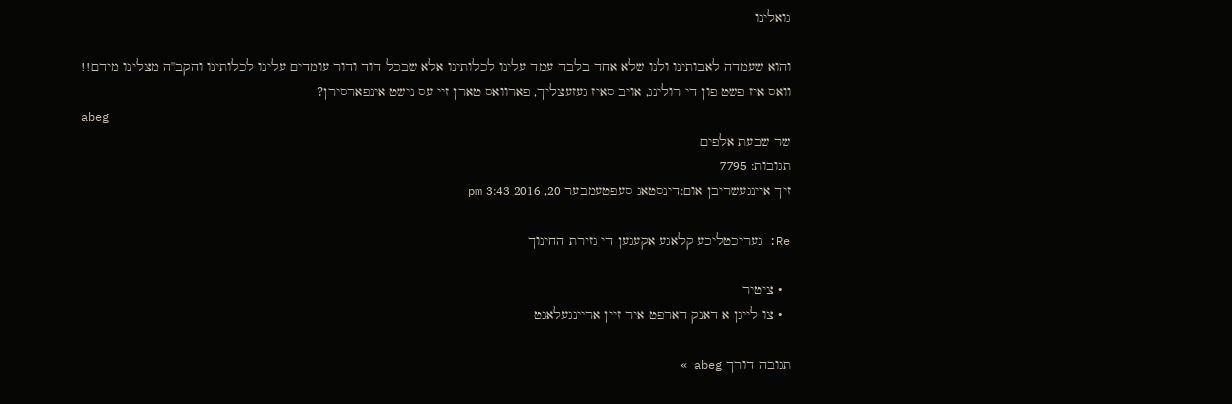גואלינו

והוא שעמדה לאבותינו ולנו שלא אחד בלבד עמד עלינו לכלותינו אלא שבכל דוד ודור עומדים עלינו לכלותינו והקב''ה מצלינו מידם!!
וואס איז פשט פון די רולינג, אויב סאיז געזעצליך, פארוואס טארן זיי עס נישט אינפארסירן?
abeg
שר שבעת אלפים
תגובות: 7795
זיך איינגעשריבן אום:דינסטאג סעפטעמבער 20, 2016 3:43 pm

Re: געריכטליכע קלאגע אקעגען די גזירת החינוך

  • ציטיר
  • צו לייגן א דאנק דארפט איר זיין אריינגעלאגט

תגובה דורך abeg »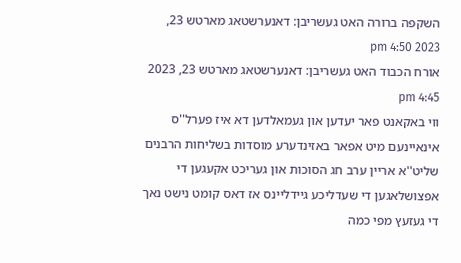השקפה ברורה האט געשריבן: דאנערשטאג מארטש 23, 2023 4:50 pm
אורח הכבוד האט געשריבן: דאנערשטאג מארטש 23, 2023 4:45 pm
ווי באקאנט פאר יעדען און געמאלדען דא איז פערל''ס אינאיינעם מיט אפאר באזינדערע מוסדות בשליחות הרבנים שליט''א אריין ערב חג הסוכות און געריכט אקעגען די אפצושלאגען די שעדליכע גיידליינס אז דאס קומט נישט נאך די געזעץ מפי כמה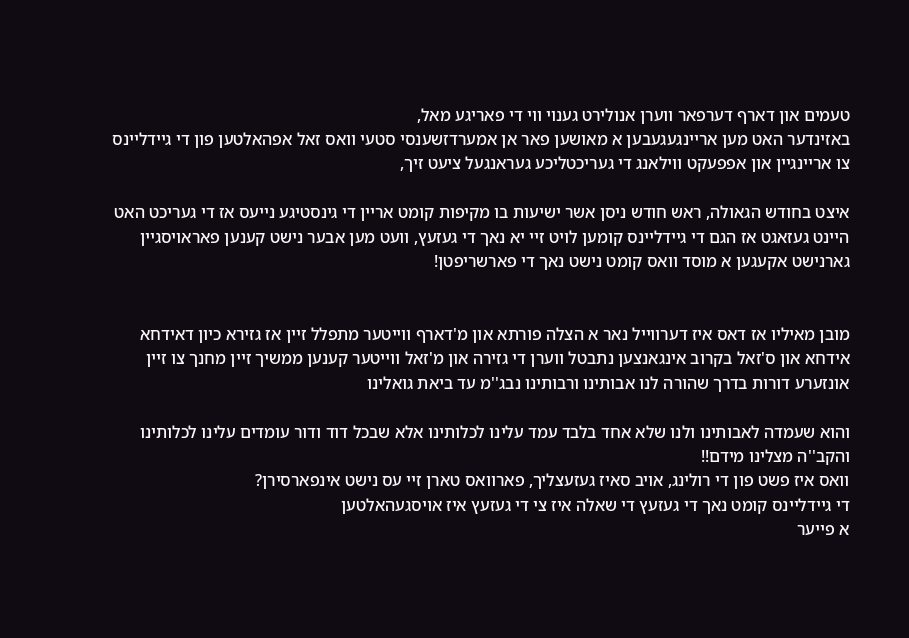טעמים און דארף דערפאר ווערן אנולירט גענוי ווי די פאריגע מאל,
באזינדער האט מען אריינגעגעבען א מאושען פאר אן אמערדזשענסי סטעי וואס זאל אפהאלטען פון די גיידליינס צו אריינגיין און אפפעקט ווילאנג די געריכטליכע געראנגעל ציעט זיך,

איצט בחודש הגאולה, ראש חודש ניסן אשר ישיעות בו מקיפות קומט אריין די גינסטיגע נייעס אז די געריכט האט היינט געזאגט אז הגם די גיידליינס קומען לויט זיי יא נאך די געזעץ, וועט מען אבער נישט קענען פאראויסגיין גארנישט אקעגען א מוסד וואס קומט נישט נאך די פארשריפטן!


מובן מאיליו אז דאס איז דערווייל נאר א הצלה פורתא און מ'דארף ווייטער מתפלל זיין אז גזירא כיון דאידחא אידחא און ס'זאל בקרוב אינגאנצען נתבטל ווערן די גזירה און מ'זאל ווייטער קענען ממשיך זיין מחנך צו זיין אונזערע דורות בדרך שהורה לנו אבותינו ורבותינו נבג''מ עד ביאת גואלינו

והוא שעמדה לאבותינו ולנו שלא אחד בלבד עמד עלינו לכלותינו אלא שבכל דוד ודור עומדים עלינו לכלותינו והקב''ה מצלינו מידם!!
וואס איז פשט פון די רולינג, אויב סאיז געזעצליך, פארוואס טארן זיי עס נישט אינפארסירן?
די גיידליינס קומט נאך די געזעץ די שאלה איז צי די געזעץ איז אױסגעהאלטען
א פייער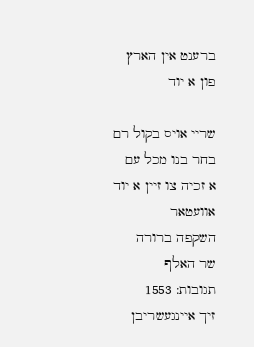ברענט אין הארץ פון א יוד

שריי אויס בקול רם
בחר בנו מכל עם
א זכיה צו זיין א יוד
אוועטאר
השקפה ברורה
שר האלף
תגובות: 1553
זיך איינגעשריבן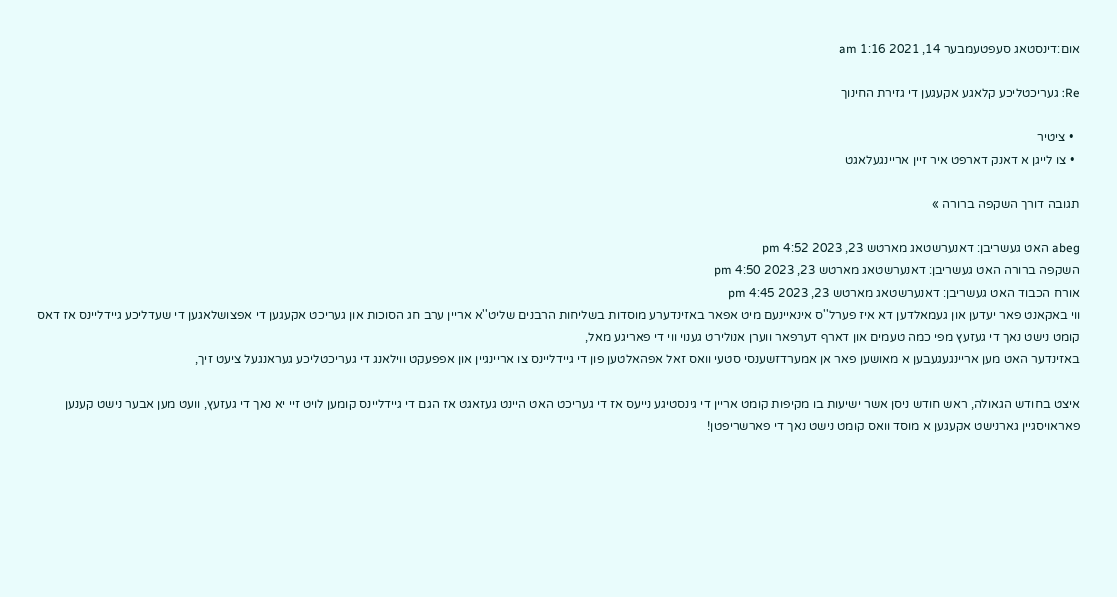אום:דינסטאג סעפטעמבער 14, 2021 1:16 am

Re: געריכטליכע קלאגע אקעגען די גזירת החינוך

  • ציטיר
  • צו לייגן א דאנק דארפט איר זיין אריינגעלאגט

תגובה דורך השקפה ברורה »

abeg האט געשריבן: דאנערשטאג מארטש 23, 2023 4:52 pm
השקפה ברורה האט געשריבן: דאנערשטאג מארטש 23, 2023 4:50 pm
אורח הכבוד האט געשריבן: דאנערשטאג מארטש 23, 2023 4:45 pm
ווי באקאנט פאר יעדען און געמאלדען דא איז פערל''ס אינאיינעם מיט אפאר באזינדערע מוסדות בשליחות הרבנים שליט''א אריין ערב חג הסוכות און געריכט אקעגען די אפצושלאגען די שעדליכע גיידליינס אז דאס קומט נישט נאך די געזעץ מפי כמה טעמים און דארף דערפאר ווערן אנולירט גענוי ווי די פאריגע מאל,
באזינדער האט מען אריינגעגעבען א מאושען פאר אן אמערדזשענסי סטעי וואס זאל אפהאלטען פון די גיידליינס צו אריינגיין און אפפעקט ווילאנג די געריכטליכע געראנגעל ציעט זיך,

איצט בחודש הגאולה, ראש חודש ניסן אשר ישיעות בו מקיפות קומט אריין די גינסטיגע נייעס אז די געריכט האט היינט געזאגט אז הגם די גיידליינס קומען לויט זיי יא נאך די געזעץ, וועט מען אבער נישט קענען פאראויסגיין גארנישט אקעגען א מוסד וואס קומט נישט נאך די פארשריפטן!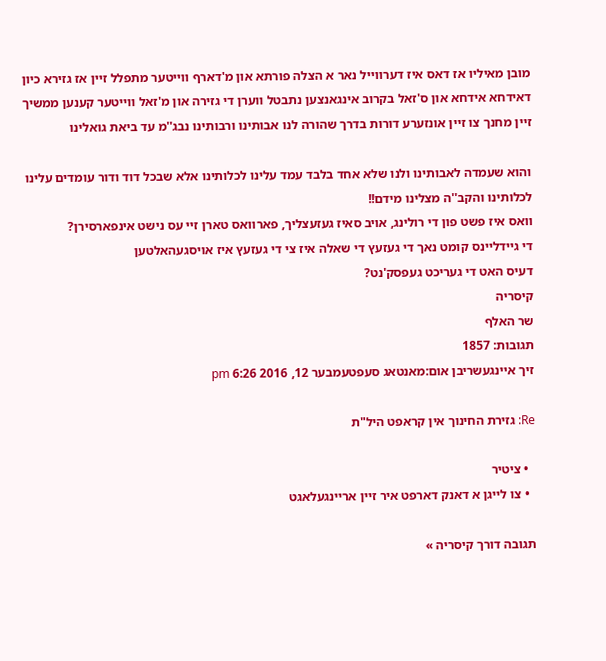מובן מאיליו אז דאס איז דערווייל נאר א הצלה פורתא און מ'דארף ווייטער מתפלל זיין אז גזירא כיון דאידחא אידחא און ס'זאל בקרוב אינגאנצען נתבטל ווערן די גזירה און מ'זאל ווייטער קענען ממשיך זיין מחנך צו זיין אונזערע דורות בדרך שהורה לנו אבותינו ורבותינו נבג''מ עד ביאת גואלינו

והוא שעמדה לאבותינו ולנו שלא אחד בלבד עמד עלינו לכלותינו אלא שבכל דוד ודור עומדים עלינו לכלותינו והקב''ה מצלינו מידם!!
וואס איז פשט פון די רולינג, אויב סאיז געזעצליך, פארוואס טארן זיי עס נישט אינפארסירן?
די גיידליינס קומט נאך די געזעץ די שאלה איז צי די געזעץ איז אױסגעהאלטען
דעיס האט די געריכט געפסק'נט?
קיסריה
שר האלף
תגובות: 1857
זיך איינגעשריבן אום:מאנטאג סעפטעמבער 12, 2016 6:26 pm

Re: גזירת החינוך אין קראפט היל"ת

  • ציטיר
  • צו לייגן א דאנק דארפט איר זיין אריינגעלאגט

תגובה דורך קיסריה »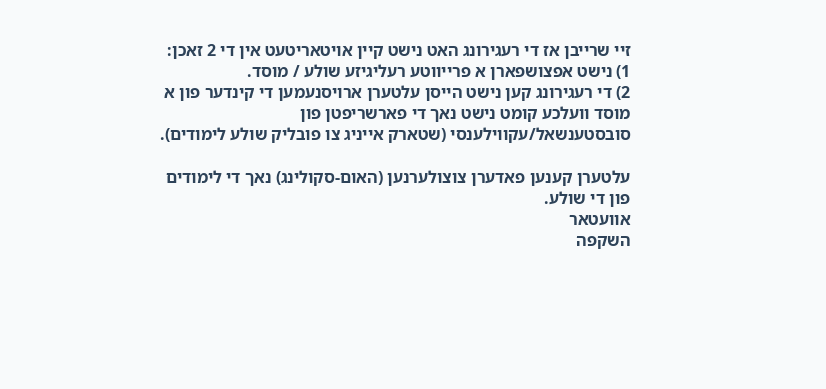זיי שרייבן אז די רעגירונג האט נישט קיין אויטאריטעט אין די 2 זאכן:
1) נישט אפצושפארן א פרייווטע רעליגיזע שולע / מוסד.
2) די רעגירונג קען נישט הייסן עלטערן ארויסנעמען די קינדער פון א מוסד וועלכע קומט נישט נאך די פארשריפטן פון סובסטענשאל/עקווילענסי (שטארק אייניג צו פובליק שולע לימודים).

עלטערן קענען פאדערן צוצולערנען (האום-סקולינג) נאך די לימודים פון די שולע.
אוועטאר
השקפה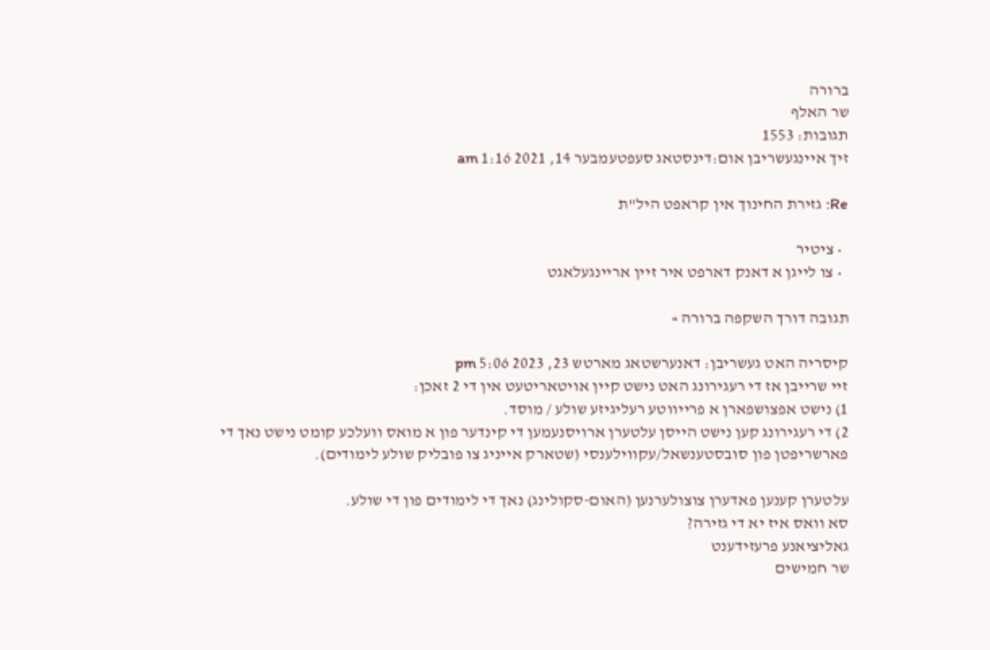ברורה
שר האלף
תגובות: 1553
זיך איינגעשריבן אום:דינסטאג סעפטעמבער 14, 2021 1:16 am

Re: גזירת החינוך אין קראפט היל"ת

  • ציטיר
  • צו לייגן א דאנק דארפט איר זיין אריינגעלאגט

תגובה דורך השקפה ברורה »

קיסריה האט געשריבן: דאנערשטאג מארטש 23, 2023 5:06 pm
זיי שרייבן אז די רעגירונג האט נישט קיין אויטאריטעט אין די 2 זאכן:
1) נישט אפצושפארן א פרייווטע רעליגיזע שולע / מוסד.
2) די רעגירונג קען נישט הייסן עלטערן ארויסנעמען די קינדער פון א מואס וועלכע קומט נישט נאך די פארשריפטן פון סובסטענשאל/עקווילענסי (שטארק אייניג צו פובליק שולע לימודים).

עלטערן קענען פאדערן צוצולערנען (האום-סקולינג) נאך די לימודים פון די שולע.
סא וואס איז יא די גזירה?
גאליציאנע פרעזידענט
שר חמישים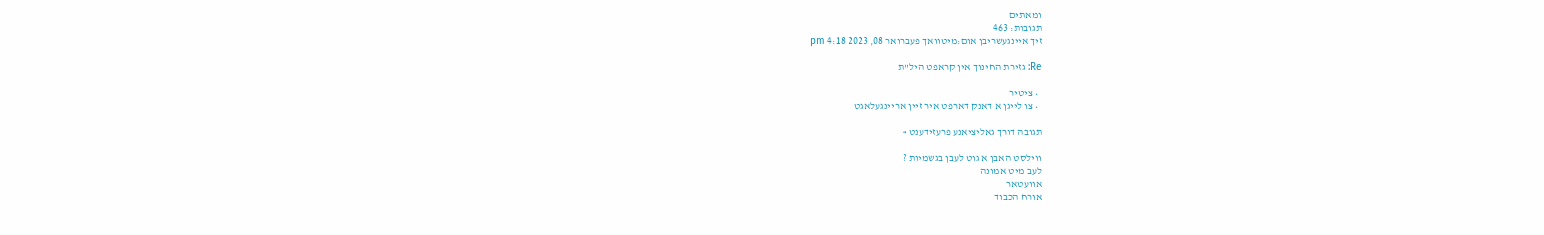ומאתים
תגובות: 463
זיך איינגעשריבן אום:מיטוואך פעברואר 08, 2023 4:18 pm

Re: גזירת החינוך אין קראפט היל"ת

  • ציטיר
  • צו לייגן א דאנק דארפט איר זיין אריינגעלאגט

תגובה דורך גאליציאנע פרעזידענט »

ווילסט האבן א גוט לעבן בגשמיות ?
לעב מיט אמונה
אוועטאר
אורח הכבוד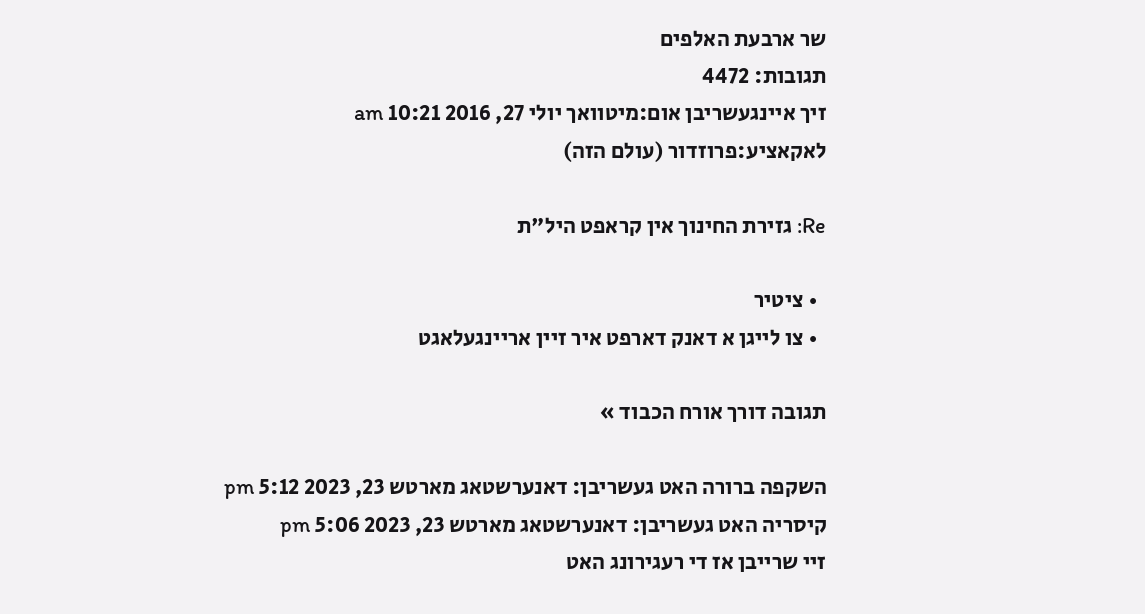שר ארבעת האלפים
תגובות: 4472
זיך איינגעשריבן אום:מיטוואך יולי 27, 2016 10:21 am
לאקאציע:פרוזדור (עולם הזה)

Re: גזירת החינוך אין קראפט היל"ת

  • ציטיר
  • צו לייגן א דאנק דארפט איר זיין אריינגעלאגט

תגובה דורך אורח הכבוד »

השקפה ברורה האט געשריבן: דאנערשטאג מארטש 23, 2023 5:12 pm
קיסריה האט געשריבן: דאנערשטאג מארטש 23, 2023 5:06 pm
זיי שרייבן אז די רעגירונג האט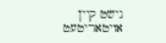נישט קיין אויטאריטעט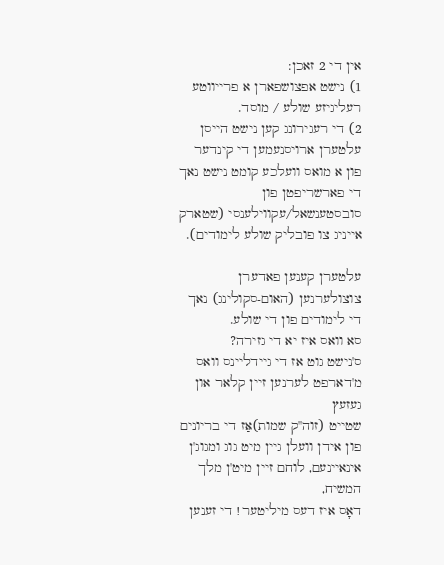אין די 2 זאכן:
1) נישט אפצושפארן א פרייווטע רעליגיזע שולע / מוסד.
2) די רעגירונג קען נישט הייסן עלטערן ארויסנעמען די קינדער פון א מואס וועלכע קומט נישט נאך די פארשריפטן פון סובסטענשאל/עקווילענסי (שטארק אייניג צו פובליק שולע לימודים).

עלטערן קענען פאדערן צוצולערנען (האום-סקולינג) נאך די לימודים פון די שולע.
סא וואס איז יא די גזירה?
ס'נישט גוט אז די גיידליינס וואס מ'דארפט לערנען זיין קלאר און געזעץ
שטייט (זוה''ק שמות)אַּז די בריונים פון אידן וועלן גיין מיט גוג ומגוג'ן אינאיינעם, לוחם זיין מיט'ן מלך המשיח,
דאָס איז דעס מיליטער! די זענען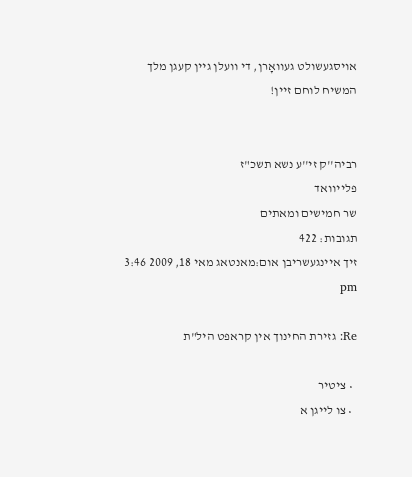אויסגעשולט געוואָרן, די וועלן גיין קעגן מלך המשיח לוחם זיין!


רביה''ק זי''ע נשא תשכ"ז
פלייוואד
שר חמישים ומאתים
תגובות: 422
זיך איינגעשריבן אום:מאנטאג מאי 18, 2009 3:46 pm

Re: גזירת החינוך אין קראפט היל"ת

  • ציטיר
  • צו לייגן א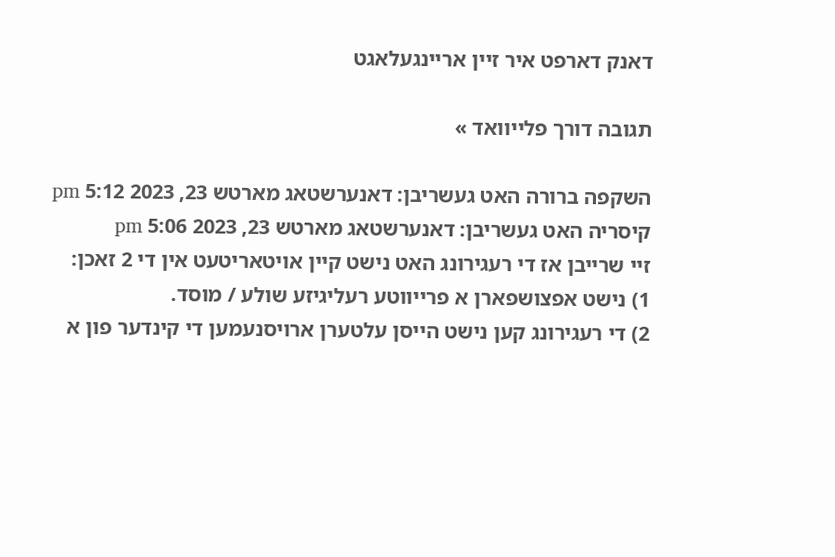דאנק דארפט איר זיין אריינגעלאגט

תגובה דורך פלייוואד »

השקפה ברורה האט געשריבן: דאנערשטאג מארטש 23, 2023 5:12 pm
קיסריה האט געשריבן: דאנערשטאג מארטש 23, 2023 5:06 pm
זיי שרייבן אז די רעגירונג האט נישט קיין אויטאריטעט אין די 2 זאכן:
1) נישט אפצושפארן א פרייווטע רעליגיזע שולע / מוסד.
2) די רעגירונג קען נישט הייסן עלטערן ארויסנעמען די קינדער פון א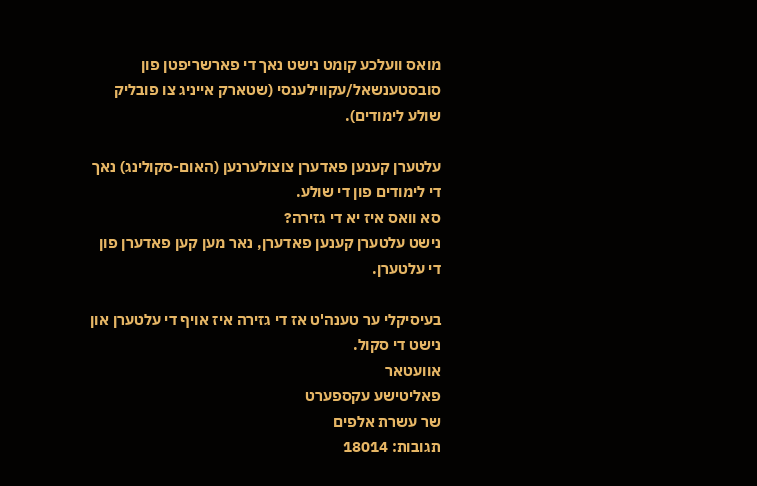מואס וועלכע קומט נישט נאך די פארשריפטן פון סובסטענשאל/עקווילענסי (שטארק אייניג צו פובליק שולע לימודים).

עלטערן קענען פאדערן צוצולערנען (האום-סקולינג) נאך די לימודים פון די שולע.
סא וואס איז יא די גזירה?
נישט עלטערן קענען פאדערן, נאר מען קען פאדערן פון די עלטערן.

בעיסיקלי ער טענה'ט אז די גזירה איז אויף די עלטערן און נישט די סקול.
אוועטאר
פאליטישע עקספערט
שר עשרת אלפים
תגובות: 18014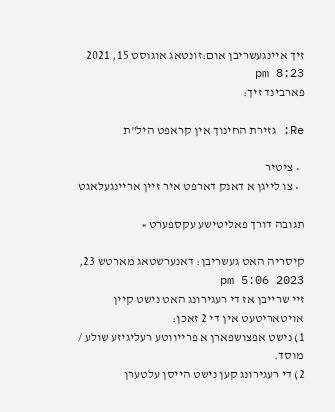זיך איינגעשריבן אום:זונטאג אוגוסט 15, 2021 8:23 pm
פארבינד זיך:

Re: גזירת החינוך אין קראפט היל"ת

  • ציטיר
  • צו לייגן א דאנק דארפט איר זיין אריינגעלאגט

תגובה דורך פאליטישע עקספערט »

קיסריה האט געשריבן: דאנערשטאג מארטש 23, 2023 5:06 pm
זיי שרייבן אז די רעגירונג האט נישט קיין אויטאריטעט אין די 2 זאכן:
1) נישט אפצושפארן א פרייווטע רעליגיזע שולע / מוסד.
2) די רעגירונג קען נישט הייסן עלטערן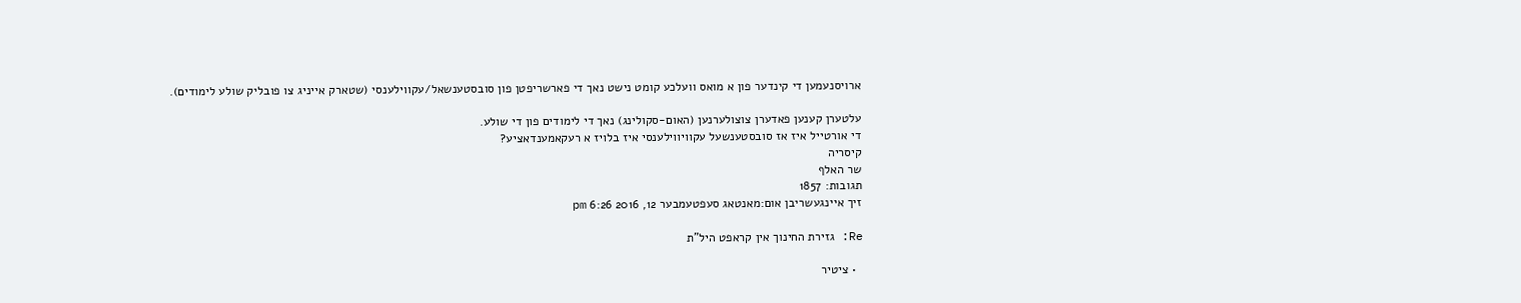ארויסנעמען די קינדער פון א מואס וועלכע קומט נישט נאך די פארשריפטן פון סובסטענשאל/עקווילענסי (שטארק אייניג צו פובליק שולע לימודים).

עלטערן קענען פאדערן צוצולערנען (האום-סקולינג) נאך די לימודים פון די שולע.
די אורטייל איז אז סובסטענשעל עקוויווילענסי איז בלויז א רעקאמענדאציע?
קיסריה
שר האלף
תגובות: 1857
זיך איינגעשריבן אום:מאנטאג סעפטעמבער 12, 2016 6:26 pm

Re: גזירת החינוך אין קראפט היל"ת

  • ציטיר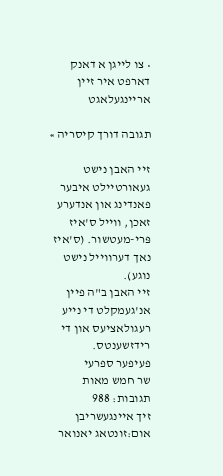• צו לייגן א דאנק דארפט איר זיין אריינגעלאגט

תגובה דורך קיסריה »

זיי האבן נישט געאורטיילט איבער פאנדינג און אנדערע זאכן, ווייל ס'איז פּרי-מעטשור. (ס'איז נאך דערווייל נישט נוגע).
זיי האבן ב"ה פיין אנ'געמקלט די נייע רעגולאציעס און די רידזשענטס.
פעיפער ספרעי
שר חמש מאות
תגובות: 988
זיך איינגעשריבן אום:זונטאג יאנואר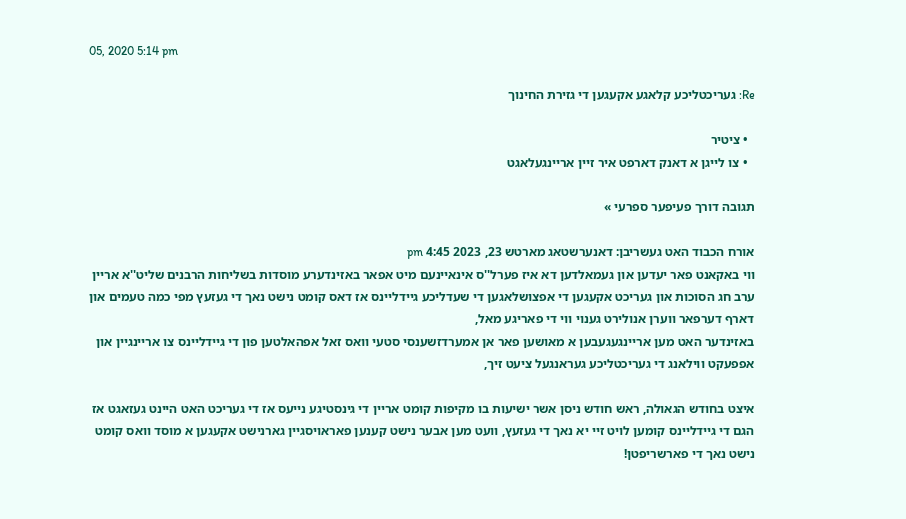05, 2020 5:14 pm

Re: געריכטליכע קלאגע אקעגען די גזירת החינוך

  • ציטיר
  • צו לייגן א דאנק דארפט איר זיין אריינגעלאגט

תגובה דורך פעיפער ספרעי »

אורח הכבוד האט געשריבן: דאנערשטאג מארטש 23, 2023 4:45 pm
ווי באקאנט פאר יעדען און געמאלדען דא איז פערל''ס אינאיינעם מיט אפאר באזינדערע מוסדות בשליחות הרבנים שליט''א אריין ערב חג הסוכות און געריכט אקעגען די אפצושלאגען די שעדליכע גיידליינס אז דאס קומט נישט נאך די געזעץ מפי כמה טעמים און דארף דערפאר ווערן אנולירט גענוי ווי די פאריגע מאל,
באזינדער האט מען אריינגעגעבען א מאושען פאר אן אמערדזשענסי סטעי וואס זאל אפהאלטען פון די גיידליינס צו אריינגיין און אפפעקט ווילאנג די געריכטליכע געראנגעל ציעט זיך,

איצט בחודש הגאולה, ראש חודש ניסן אשר ישיעות בו מקיפות קומט אריין די גינסטיגע נייעס אז די געריכט האט היינט געזאגט אז הגם די גיידליינס קומען לויט זיי יא נאך די געזעץ, וועט מען אבער נישט קענען פאראויסגיין גארנישט אקעגען א מוסד וואס קומט נישט נאך די פארשריפטן!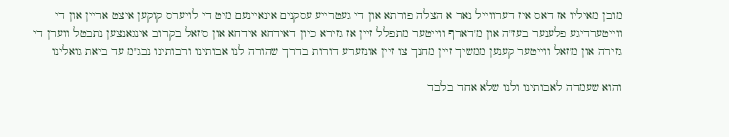מובן מאיליו אז דאס איז דערווייל נאר א הצלה פורתא און די געטרייע עסקנים אינאיינעם מיט די לויערס קוקען איצט אריין און די ווייטערדיגע פלענער בעז''ה און מ'דארף ווייטער מתפלל זיין אז גזירא כיון דאידחא אידחא און ס'זאל בקרוב אינגאנצען נתבטל ווערן די גזירה און מ'זאל ווייטער קענען ממשיך זיין מחנך צו זיין אונזערע דורות בדרך שהורה לנו אבותינו ורבותינו נבג''מ עד ביאת גואלינו

והוא שעמדה לאבותינו ולנו שלא אחד בלבד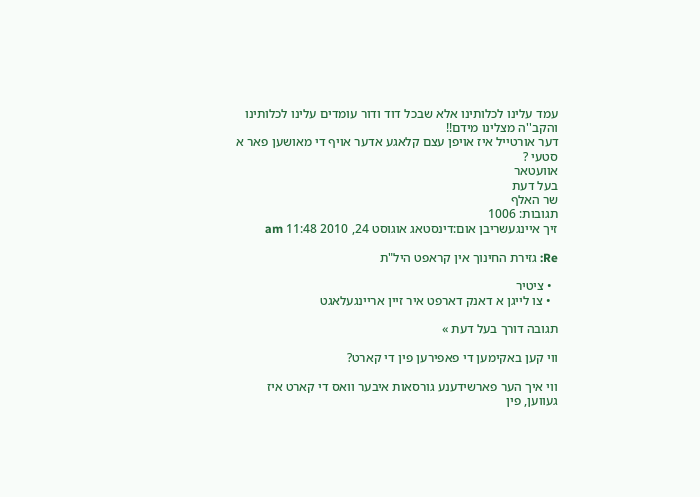עמד עלינו לכלותינו אלא שבכל דוד ודור עומדים עלינו לכלותינו והקב''ה מצלינו מידם!!
דער אורטייל איז אויפן עצם קלאגע אדער אויף די מאושען פאר א סטעי ?
אוועטאר
בעל דעת
שר האלף
תגובות: 1006
זיך איינגעשריבן אום:דינסטאג אוגוסט 24, 2010 11:48 am

Re: גזירת החינוך אין קראפט היל"ת

  • ציטיר
  • צו לייגן א דאנק דארפט איר זיין אריינגעלאגט

תגובה דורך בעל דעת »

ווי קען באקימען די פאפירען פין די קארט?

ווי איך הער פארשידענע גורסאות איבער וואס די קארט איז געווען, פין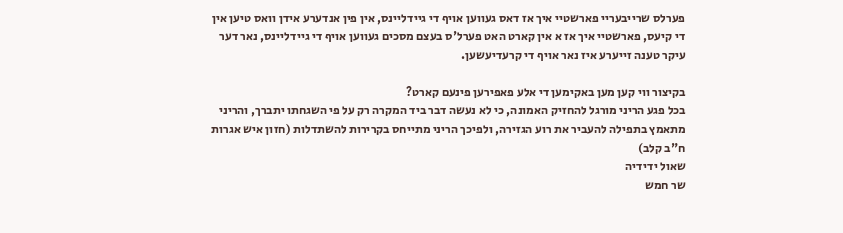פערלס שרייבעריי פארשטיי איך אז דאס געווען אויף די גיידליינס, אין פין אנדערע אידן וואס טיען אין די קיעס, פארשטיי איך אז א אין קארט האט פערל'ס בעצם מסכים געווען אויף די גיידליינס, נאר דער עיקר טענה זייערע איז נאר אויף די קרעדיעשען.

בקיצור ווי קען מען באקימען די אלע פאפירען פינעם קארט?
בכל פגע הריני מורגל להחזיק האמונה, כי לא נעשה דבר ביד המקרה רק על פי השגחתו יתברך, והריני מתאמץ בתפילה להעביר את רוע הגזירה, ולפיכך הריני מתייחס בקרירות להשתדלות (חזון איש אגרות ח"ב קלב)
שאול ידידיה
שר חמש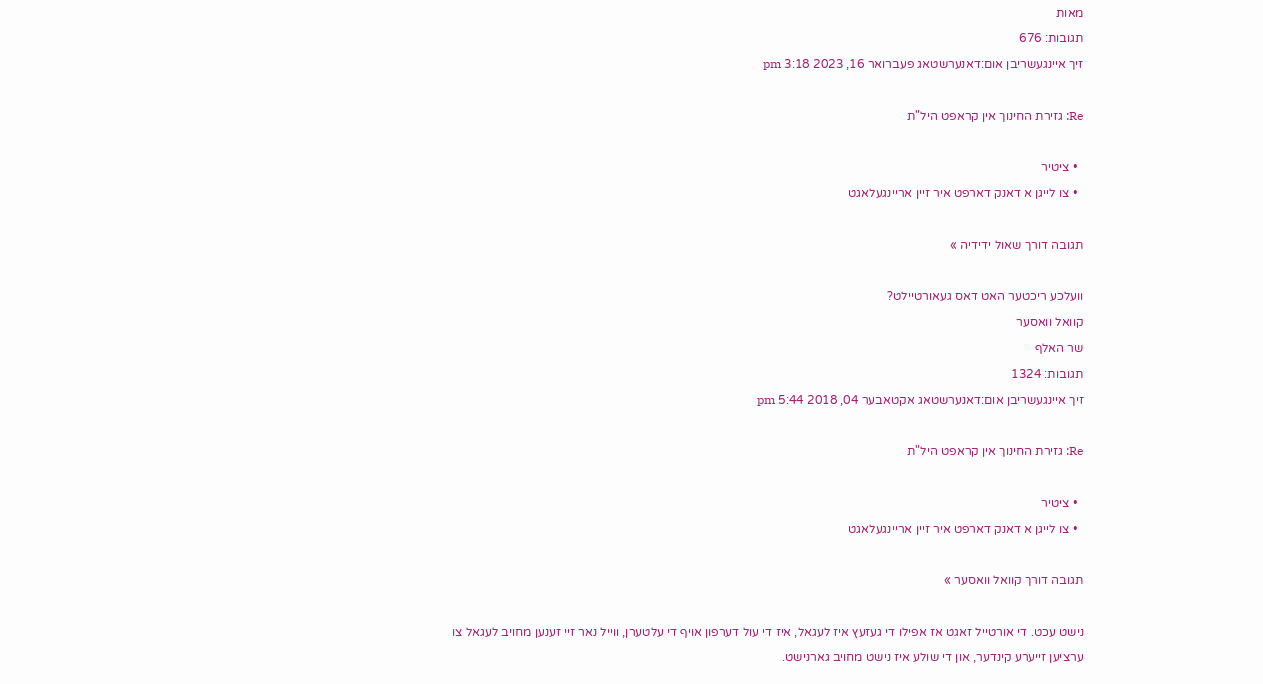מאות
תגובות: 676
זיך איינגעשריבן אום:דאנערשטאג פעברואר 16, 2023 3:18 pm

Re: גזירת החינוך אין קראפט היל"ת

  • ציטיר
  • צו לייגן א דאנק דארפט איר זיין אריינגעלאגט

תגובה דורך שאול ידידיה »

וועלכע ריכטער האט דאס געאורטיילט?
קוואל וואסער
שר האלף
תגובות: 1324
זיך איינגעשריבן אום:דאנערשטאג אקטאבער 04, 2018 5:44 pm

Re: גזירת החינוך אין קראפט היל"ת

  • ציטיר
  • צו לייגן א דאנק דארפט איר זיין אריינגעלאגט

תגובה דורך קוואל וואסער »

נישט עכט. די אורטייל זאגט אז אפילו די געזעץ איז לעגאל, איז די עול דערפון אויף די עלטערן, ווייל נאר זיי זענען מחויב לעגאל צו ערציען זייערע קינדער, און די שולע איז נישט מחויב גארנישט.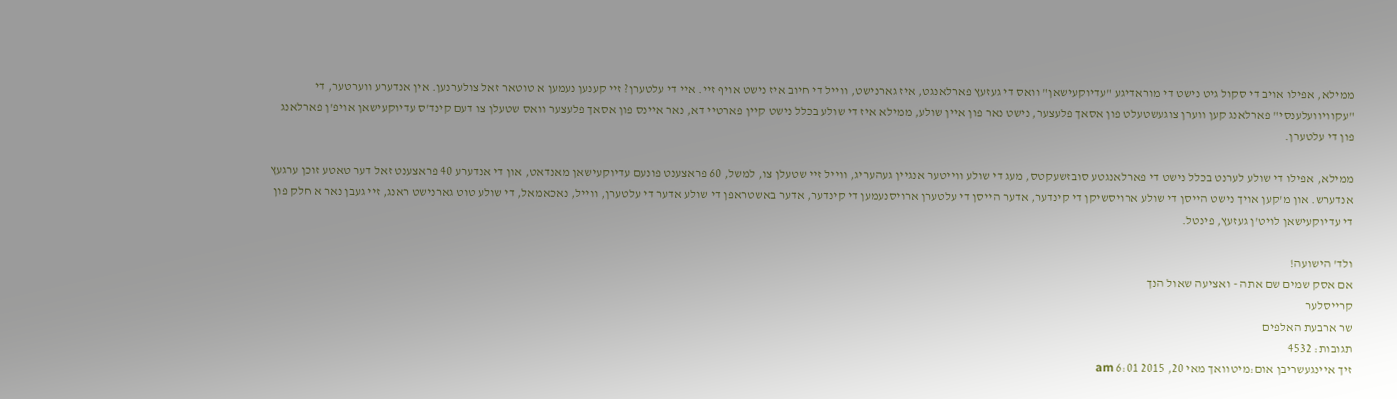ממילא, אפילו אויב די סקול גיט נישט די מוראדיגע "עדיוקעישאן" וואס די געזעץ פארלאנגט, איז גארנישט, ווייל די חיוב איז נישט אויף זיי. איי די עלטערן? זיי קענען נעמען א טוטאר זאל צולערנען. אין אנדערע ווערטער, די "עקוויוועלענסי" פארלאנג קען ווערן צוגעשטעלט פון אסאך פלעצער, נישט נאר פון איין שולע, ממילא איז די שולע בכלל נישט קיין פארטיי דא, נאר איינס פון אסאך פלעצער וואס שטעלן צו דעם קינד'ס עדיוקעישאן אויפ'ן פארלאנג פון די עלטערן.

ממילא, אפילו די שולע לערנט בכלל נישט די פארלאנגטע סובזשעקטס, מעג די שולע ווייטער אנגיין געהעריג, ווייל זיי שטעלן צו, למשל, 60 פראצענט פונעם עדיוקעישאן מאנדאט, און די אנדערע 40 פראצענט זאל דער טאטע זוכן ערגעץ אנדערש. און מ'קען אויך נישט הייסן די שולע ארויסשיקן די קינדער, אדער הייסן די עלטערן ארויסנעמען די קינדער, אדער באשטראפן די שולע אדער די עלטערן, ווייל, נאכאמאל, די שולע טוט גארנישט ראנג, זיי געבן נאר א חלק פון די עדיוקעישאן לויט'ן געזעץ, פינטל.

ולד' הישועה!
אם אסק שמים שם אתה - ואציעה שאול הנך
קרייסלער
שר ארבעת האלפים
תגובות: 4532
זיך איינגעשריבן אום:מיטוואך מאי 20, 2015 6:01 am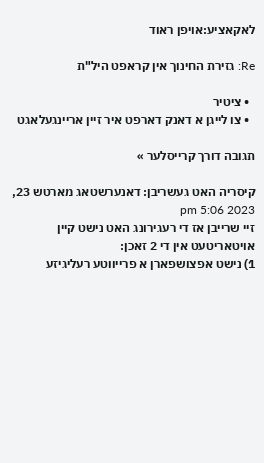לאקאציע:אויפן ראוד

Re: גזירת החינוך אין קראפט היל"ת

  • ציטיר
  • צו לייגן א דאנק דארפט איר זיין אריינגעלאגט

תגובה דורך קרייסלער »

קיסריה האט געשריבן: דאנערשטאג מארטש 23, 2023 5:06 pm
זיי שרייבן אז די רעגירונג האט נישט קיין אויטאריטעט אין די 2 זאכן:
1) נישט אפצושפארן א פרייווטע רעליגיזע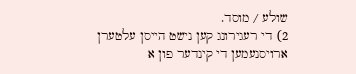שולע / מוסד.
2) די רעגירונג קען נישט הייסן עלטערן ארויסנעמען די קינדער פון א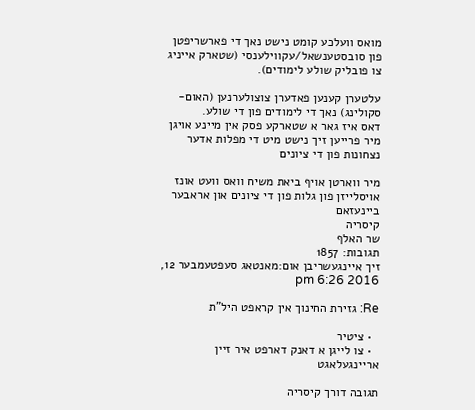מואס וועלכע קומט נישט נאך די פארשריפטן פון סובסטענשאל/עקווילענסי (שטארק אייניג צו פובליק שולע לימודים).

עלטערן קענען פאדערן צוצולערנען (האום-סקולינג) נאך די לימודים פון די שולע.
דאס איז גאר א שטארקע פסק אין מיינע אויגן
מיר פרייען זיך נישט מיט די מפלות אדער נצחונות פון די ציונים

מיר ווארטן אויף ביאת משיח וואס וועט אונז אויסלייזן פון גלות פון די ציונים און אראבער ביינעזאם
קיסריה
שר האלף
תגובות: 1857
זיך איינגעשריבן אום:מאנטאג סעפטעמבער 12, 2016 6:26 pm

Re: גזירת החינוך אין קראפט היל"ת

  • ציטיר
  • צו לייגן א דאנק דארפט איר זיין אריינגעלאגט

תגובה דורך קיסריה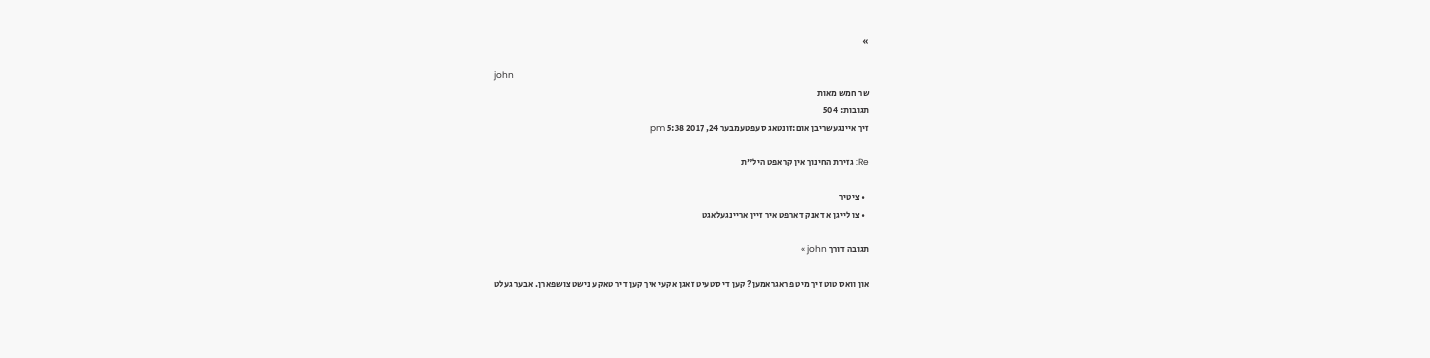»

john
שר חמש מאות
תגובות: 504
זיך איינגעשריבן אום:זונטאג סעפטעמבער 24, 2017 5:38 pm

Re: גזירת החינוך אין קראפט היל"ת

  • ציטיר
  • צו לייגן א דאנק דארפט איר זיין אריינגעלאגט

תגובה דורך john »

און וואס טוט זיך מיט פראגראמען? קען די סטעיט זאגן אקעי איך קען דיר טאקע נישט צושפארן. אבער געלט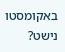באקומסטו נישט?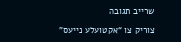שרייב תגובה

צוריק צו “אקטועלע נייעס”